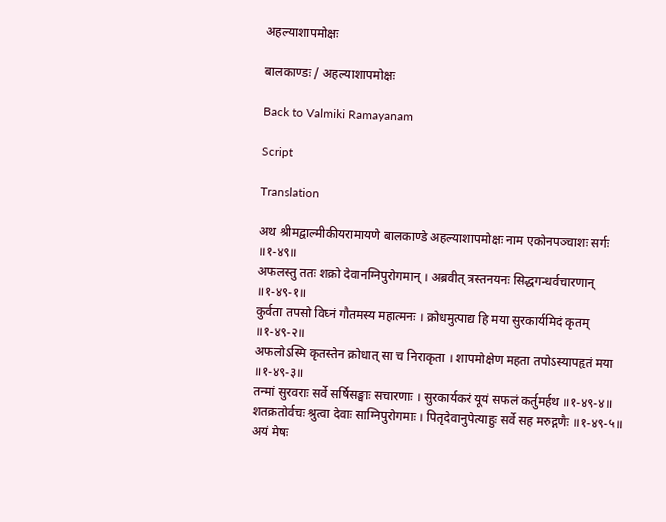अहल्याशापमोक्षः

बालकाण्डः / अहल्याशापमोक्षः

Back to Valmiki Ramayanam

Script

Translation

अथ श्रीमद्वाल्मीकीयरामायणे बालकाण्डे अहल्याशापमोक्षः नाम एकोनपञ्चाशः सर्गः ॥१-४९॥
अफलस्तु ततः शक्रो देवानग्निपुरोगमान् । अब्रवीत् त्रस्तनयनः सिद्धगन्धर्वचारणान् ॥१-४९-१॥
कुर्वता तपसो विघ्नं गौतमस्य महात्मनः । क्रोधमुत्पाद्य हि मया सुरकार्यमिदं कृतम् ॥१-४९-२॥
अफलोऽस्मि कृतस्तेन क्रोधात् सा च निराकृता । शापमोक्षेण महता तपोऽस्यापहृतं मया ॥१-४९-३॥
तन्मां सुरवराः सर्वे सर्षिसङ्घाः सचारणाः । सुरकार्यकरं यूयं सफलं कर्तुमर्हथ ॥१-४९-४॥
शतक्रतोर्वचः श्रुत्वा देवाः साग्निपुरोगमाः । पितृदेवानुपेत्याहुः सर्वे सह मरुद्गणैः ॥१-४९-५॥
अयं मेषः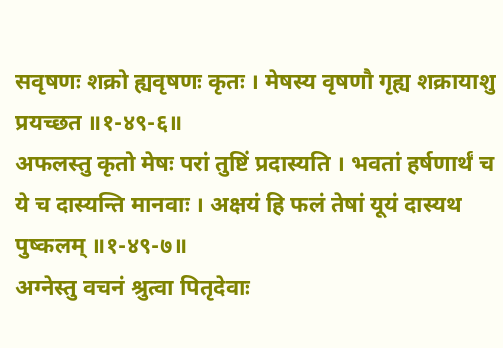सवृषणः शक्रो ह्यवृषणः कृतः । मेषस्य वृषणौ गृह्य शक्रायाशु प्रयच्छत ॥१-४९-६॥
अफलस्तु कृतो मेषः परां तुष्टिं प्रदास्यति । भवतां हर्षणार्थं च ये च दास्यन्ति मानवाः । अक्षयं हि फलं तेषां यूयं दास्यथ पुष्कलम् ॥१-४९-७॥
अग्नेस्तु वचनं श्रुत्वा पितृदेवाः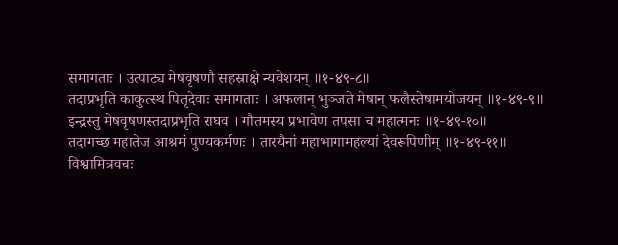समागताः । उत्पाट्य मेषवृषणौ सहस्राक्षे न्यवेशयन् ॥१-४९-८॥
तदाप्रभृति काकुत्स्थ पितृदेवाः समागताः । अफलान् भुञ्जते मेषान् फलैस्तेषामयोजयन् ॥१-४९-९॥
इन्द्रस्तु मेषवृषणस्तदाप्रभृति राघव । गौतमस्य प्रभावेण तपसा च महात्मनः ॥१-४९-१०॥
तदागच्छ महातेज आश्रमं पुण्यकर्मणः । तारयैनां महाभागामहल्यां देवरूपिणीम् ॥१-४९-११॥
विश्वामित्रवचः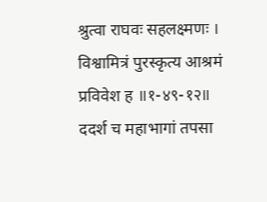श्रुत्वा राघवः सहलक्ष्मणः । विश्वामित्रं पुरस्कृत्य आश्रमं प्रविवेश ह ॥१-४९-१२॥
ददर्श च महाभागां तपसा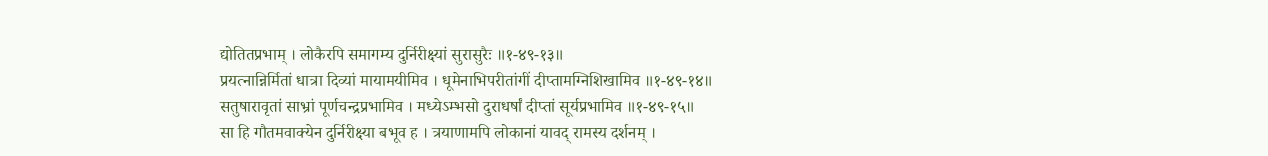द्योतितप्रभाम् । लोकैरपि समागम्य दुर्निरीक्ष्यां सुरासुरैः ॥१-४९-१३॥
प्रयत्नान्निर्मितां धात्रा दिव्यां मायामयीमिव । धूमेनाभिपरीतांगीं दीप्तामग्निशिखामिव ॥१-४९-१४॥
सतुषारावृतां साभ्रां पूर्णचन्द्रप्रभामिव । मध्येऽम्भसो दुराधर्षां दीप्तां सूर्यप्रभामिव ॥१-४९-१५॥
सा हि गौतमवाक्येन दुर्निरीक्ष्या बभूव ह । त्रयाणामपि लोकानां यावद् रामस्य दर्शनम् ।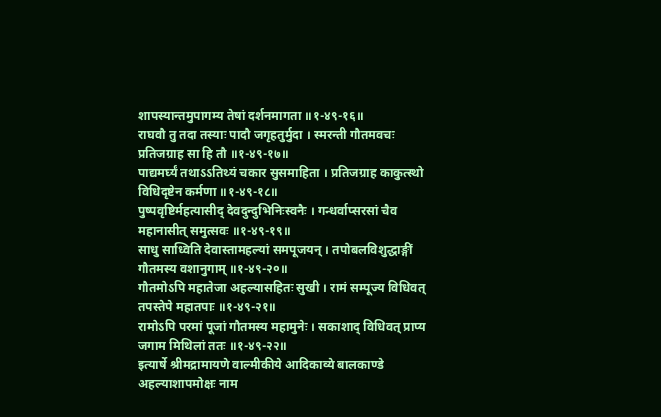शापस्यान्तमुपागम्य तेषां दर्शनमागता ॥१-४९-१६॥
राघवौ तु तदा तस्याः पादौ जगृहतुर्मुदा । स्मरन्ती गौतमवचः प्रतिजग्राह सा हि तौ ॥१-४९-१७॥
पाद्यमर्घ्यं तथाऽऽतिथ्यं चकार सुसमाहिता । प्रतिजग्राह काकुत्स्थो विधिदृष्टेन कर्मणा ॥१-४९-१८॥
पुष्पवृष्टिर्महत्यासीद् देवदुन्दुभिनिःस्वनैः । गन्धर्वाप्सरसां चैव महानासीत् समुत्सवः ॥१-४९-१९॥
साधु साध्विति देवास्तामहल्यां समपूजयन् । तपोबलविशुद्धाङ्गीं गौतमस्य वशानुगाम् ॥१-४९-२०॥
गौतमोऽपि महातेजा अहल्यासहितः सुखी । रामं सम्पूज्य विधिवत् तपस्तेपे महातपाः ॥१-४९-२१॥
रामोऽपि परमां पूजां गौतमस्य महामुनेः । सकाशाद् विधिवत् प्राप्य जगाम मिथिलां ततः ॥१-४९-२२॥
इत्यार्षे श्रीमद्रामायणे वाल्मीकीये आदिकाव्ये बालकाण्डे अहल्याशापमोक्षः नाम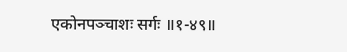एकोनपञ्चाशः सर्गः ॥१-४९॥